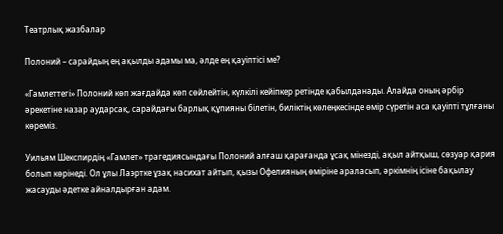Театрлық жазбалар

Полоний – сарайдың ең ақылды адамы ма, әлде ең қауіптісі ме?

«Гамлеттегі» Полоний көп жағдайда көп сөйлейтін, күлкілі кейіпкер ретінде қабылданады. Алайда оның әрбір әрекетіне назар аударсақ, сарайдағы барлық құпияны білетін, биліктің көлеңкесінде өмір сүретін аса қауіпті тұлғаны көреміз.

Уильям Шекспирдің «Гамлет» трагедиясындағы Полоний алғаш қарағанда ұсақ мінезді, ақыл айтқыш, сөзуар қария болып көрінеді. Ол ұлы Лаэртке ұзақ насихат айтып, қызы Офелияның өміріне араласып, әркімнің ісіне бақылау жасауды әдетке айналдырған адам.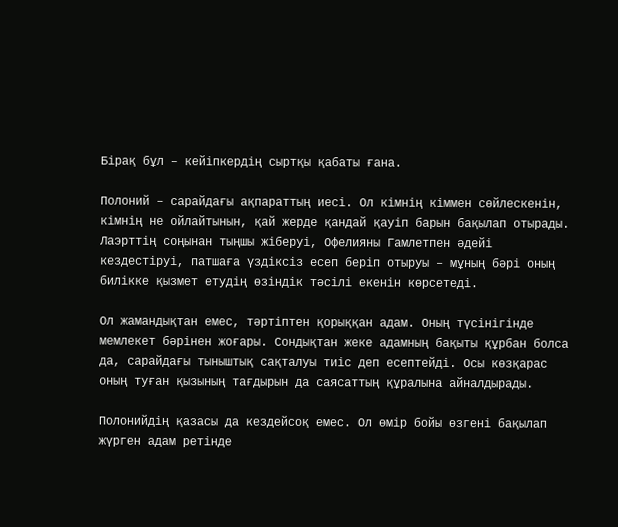Бірақ бұл – кейіпкердің сыртқы қабаты ғана.

Полоний – сарайдағы ақпараттың иесі. Ол кімнің кіммен сөйлескенін, кімнің не ойлайтынын, қай жерде қандай қауіп барын бақылап отырады. Лаэрттің соңынан тыңшы жіберуі, Офелияны Гамлетпен әдейі кездестіруі, патшаға үздіксіз есеп беріп отыруы – мұның бәрі оның билікке қызмет етудің өзіндік тәсілі екенін көрсетеді.

Ол жамандықтан емес, тәртіптен қорыққан адам. Оның түсінігінде мемлекет бәрінен жоғары. Сондықтан жеке адамның бақыты құрбан болса да, сарайдағы тыныштық сақталуы тиіс деп есептейді. Осы көзқарас оның туған қызының тағдырын да саясаттың құралына айналдырады.

Полонийдің қазасы да кездейсоқ емес. Ол өмір бойы өзгені бақылап жүрген адам ретінде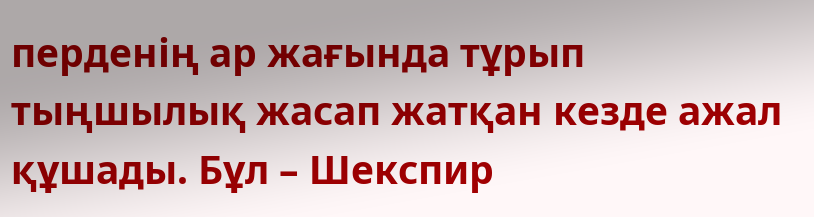перденің ар жағында тұрып тыңшылық жасап жатқан кезде ажал құшады. Бұл – Шекспир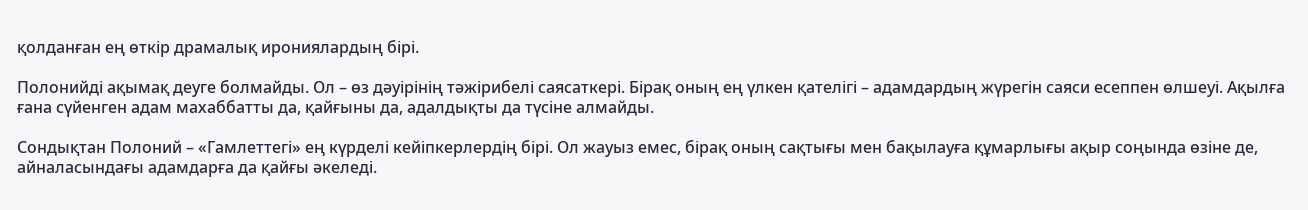қолданған ең өткір драмалық ирониялардың бірі.

Полонийді ақымақ деуге болмайды. Ол – өз дәуірінің тәжірибелі саясаткері. Бірақ оның ең үлкен қателігі – адамдардың жүрегін саяси есеппен өлшеуі. Ақылға ғана сүйенген адам махаббатты да, қайғыны да, адалдықты да түсіне алмайды.

Сондықтан Полоний – «Гамлеттегі» ең күрделі кейіпкерлердің бірі. Ол жауыз емес, бірақ оның сақтығы мен бақылауға құмарлығы ақыр соңында өзіне де, айналасындағы адамдарға да қайғы әкеледі.